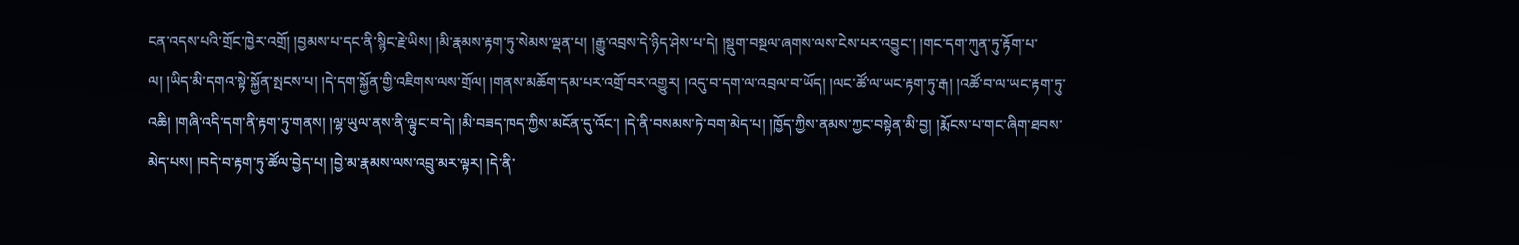ངན་འདས་པའི་གྲོང་ཁྱེར་འགྲོ། །བྱམས་པ་དང་ནི་སྙིང་རྗེ་ཡིས། །མི་རྣམས་རྟག་ཏུ་སེམས་ལྡན་པ། །རྒྱུ་འབྲས་དེ་ཉིད་ཤེས་པ་དེ། །སྡུག་བསྔལ་ཞགས་ལས་ངེས་པར་འབྱུང་། །གང་དག་ཀུན་ཏུ་རྟོག་པ་ལ། །ཡིད་མི་དགའ་སྟེ་སྐྱོན་སྤངས་པ། །དེ་དག་སྐྱོན་གྱི་འཇིགས་ལས་གྲོལ། །གནས་མཆོག་དམ་པར་འགྲོ་བར་འགྱུར། །འདུ་བ་དག་ལ་འབྲལ་བ་ཡོད། །ལང་ཚོ་ལ་ཡང་རྟག་ཏུ་རྒ། །འཚོ་བ་ལ་ཡང་རྟག་ཏུ་འཆི། །གཞི་འདི་དག་ནི་རྟག་ཏུ་གནས། །ལྷ་ཡུལ་ནས་ནི་ལྟུང་བ་དེ། །མི་བཟད་ཁད་ཀྱིས་མངོན་དུ་འོང་། །དེ་ནི་བསམས་ཏེ་བག་མེད་པ། །ཁྱོད་ཀྱིས་ནམས་ཀྱང་བསྟེན་མི་བྱ། །རྨོངས་པ་གང་ཞིག་ཐབས་མེད་པས། །བདེ་བ་རྟག་ཏུ་ཚོལ་བྱེད་པ། །བྱེ་མ་རྣམས་ལས་འབྲུ་མར་ལྟར། །དེ་ནི་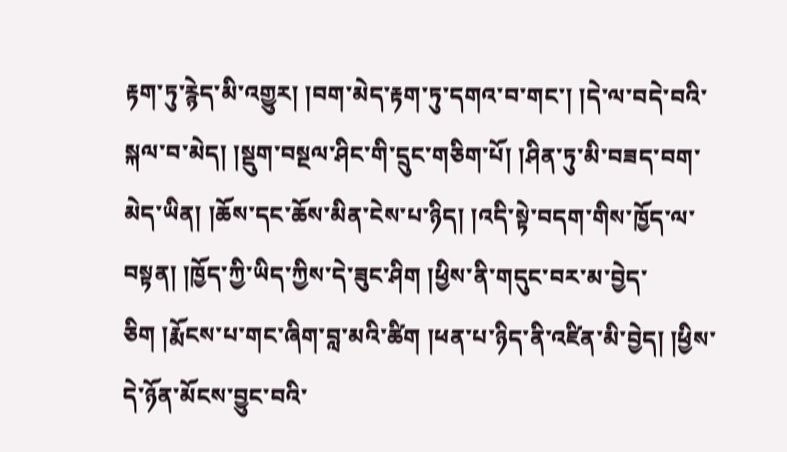རྟག་ཏུ་རྙེད་མི་འགྱུར། །བག་མེད་རྟག་ཏུ་དགའ་བ་གང་། །དེ་ལ་བདེ་བའི་སྐལ་བ་མེད། །སྡུག་བསྔལ་ཤིང་གི་དྲུང་གཅིག་པོ། །ཤིན་ཏུ་མི་བཟད་བག་མེད་ཡིན། །ཆོས་དང་ཆོས་མིན་ངེས་པ་ཉིད། །འདི་སྟེ་བདག་གིས་ཁྱོད་ལ་བསྟན། །ཁྱོད་ཀྱི་ཡིད་ཀྱིས་དེ་ཟུང་ཤིག །ཕྱིས་ནི་གདུང་བར་མ་བྱེད་ཅིག །རྨོངས་པ་གང་ཞིག་བླ་མའི་ཚིག །ཕན་པ་ཉིད་ནི་འཛིན་མི་བྱེད། །ཕྱིས་དེ་ཉོན་མོངས་བྱུང་བའི་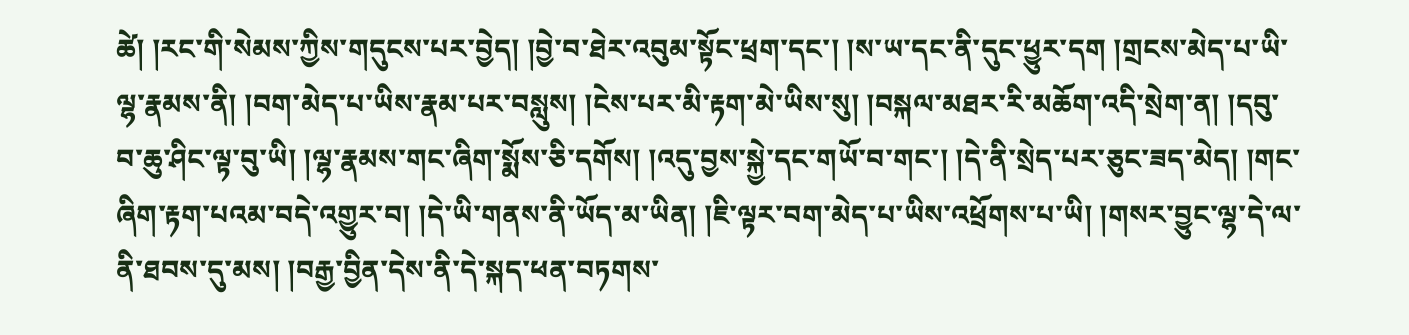ཚེ། །རང་གི་སེམས་ཀྱིས་གདུངས་པར་བྱེད། །བྱེ་བ་ཐེར་འབུམ་སྟོང་ཕྲག་དང་། །ས་ཡ་དང་ནི་དུང་ཕྱུར་དག །གྲངས་མེད་པ་ཡི་ལྷ་རྣམས་ནི། །བག་མེད་པ་ཡིས་རྣམ་པར་བསླུས། །ངེས་པར་མི་རྟག་མེ་ཡིས་སུ། །བསྐལ་མཐར་རི་མཆོག་འདི་སྲེག་ན། །དབུ་བ་ཆུ་ཤིང་ལྟ་བུ་ཡི། །ལྷ་རྣམས་གང་ཞིག་སྨོས་ཅི་དགོས། །འདུ་བྱས་སྐྱེ་དང་གཡོ་བ་གང་། །དེ་ནི་སྲེད་པར་ཅུང་ཟད་མེད། །གང་ཞིག་རྟག་པའམ་བདེ་འགྱུར་བ། །དེ་ཡི་གནས་ནི་ཡོད་མ་ཡིན། །ཇི་ལྟར་བག་མེད་པ་ཡིས་འཕྲོགས་པ་ཡི། །གསར་བྱུང་ལྷ་དེ་ལ་ནི་ཐབས་དུ་མས། །བརྒྱ་བྱིན་དེས་ནི་དེ་སྐད་ཕན་བཏགས་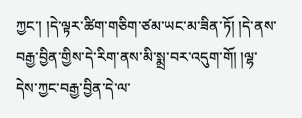ཀྱང་། །དེ་ལྟར་ཚིག་གཅིག་ཙམ་ཡང་མ་ཟིན་ཏོ། །དེ་ནས་བརྒྱ་བྱིན་གྱིས་དེ་རིག་ནས་མི་སྨྲ་བར་འདུག་གོ། །ལྷ་དེས་ཀྱང་བརྒྱ་བྱིན་དེ་ལ་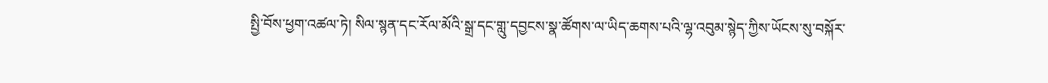སྤྱི་བོས་ཕྱག་འཚལ་ཏེ། སིལ་སྙན་དང་རོལ་མོའི་སྒྲ་དང་གླུ་དབྱངས་སྣ་ཚོགས་ལ་ཡིད་ཆགས་པའི་ལྷ་འབུམ་སྙེད་ཀྱིས་ཡོངས་སུ་བསྐོར་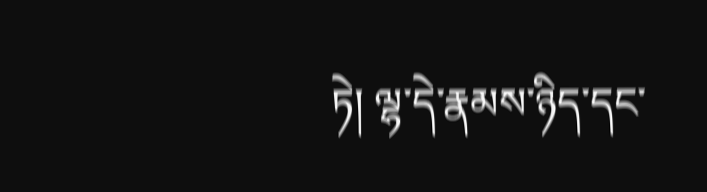ཏེ། ལྷ་དེ་རྣམས་ཉིད་དང་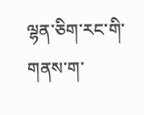ལྷན་ཅིག་རང་གི་གནས་ག་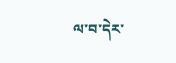ལ་བ་དེར་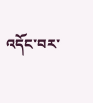འདོང་བར་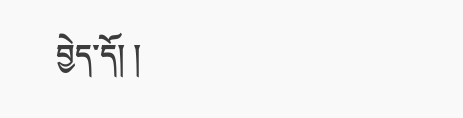བྱེད་དོ། །